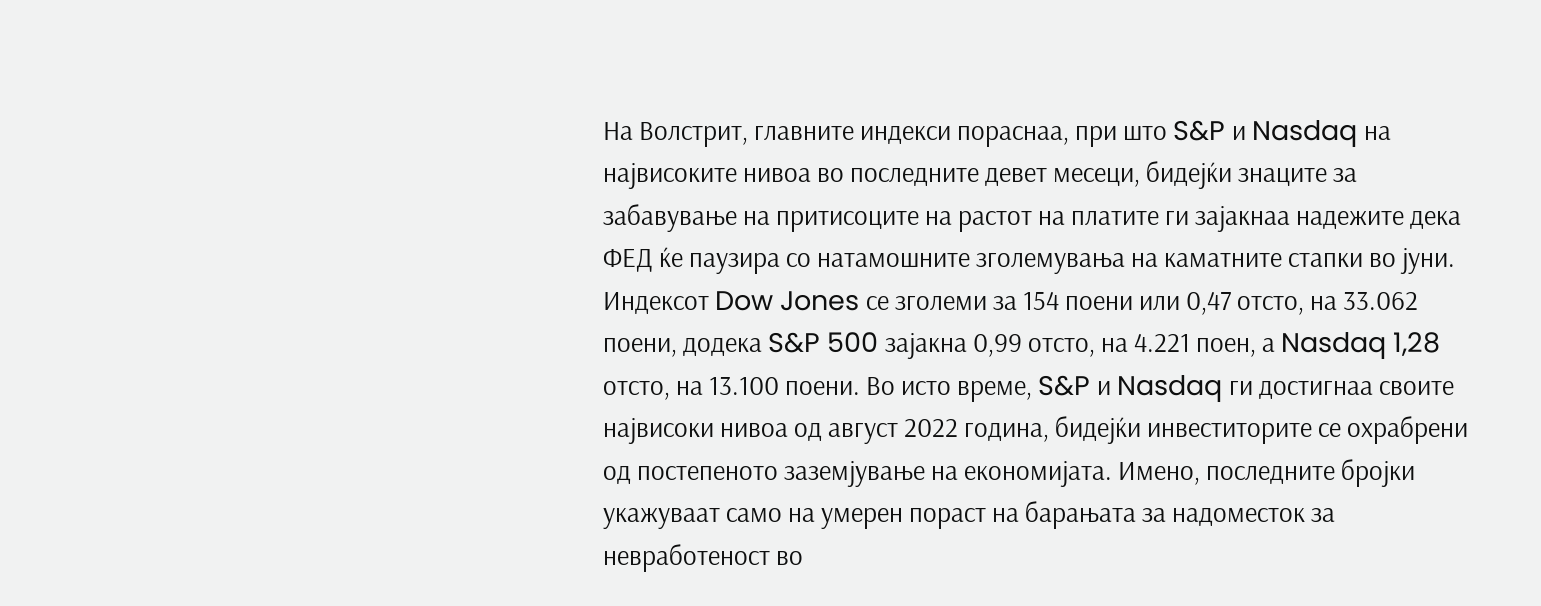На Волстрит, главните индекси пораснаа, при што S&P и Nasdaq на највисоките нивоа во последните девет месеци, бидејќи знаците за забавување на притисоците на растот на платите ги зајакнаа надежите дека ФЕД ќе паузира со натамошните зголемувања на каматните стапки во јуни.
Индексот Dow Jones се зголеми за 154 поени или 0,47 отсто, на 33.062 поени, додека S&P 500 зајакна 0,99 отсто, на 4.221 поен, а Nasdaq 1,28 отсто, на 13.100 поени. Во исто време, S&P и Nasdaq ги достигнаа своите највисоки нивоа од август 2022 година, бидејќи инвеститорите се охрабрени од постепеното заземјување на економијата. Имено, последните бројки укажуваат само на умерен пораст на барањата за надоместок за невработеност во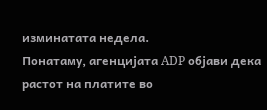изминатата недела.
Понатаму, агенцијата ADP објави дека растот на платите во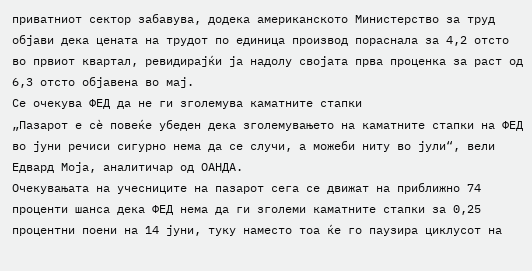приватниот сектор забавува, додека американското Министерство за труд објави дека цената на трудот по единица производ пораснала за 4,2 отсто во првиот квартал, ревидирајќи ја надолу својата прва проценка за раст од 6,3 отсто објавена во мај.
Се очекува ФЕД да не ги зголемува каматните стапки
„Пазарот е сè повеќе убеден дека зголемувањето на каматните стапки на ФЕД во јуни речиси сигурно нема да се случи, а можеби ниту во јули“, вели Едвард Моја, аналитичар од ОАНДА.
Очекувањата на учесниците на пазарот сега се движат на приближно 74 проценти шанса дека ФЕД нема да ги зголеми каматните стапки за 0,25 процентни поени на 14 јуни, туку наместо тоа ќе го паузира циклусот на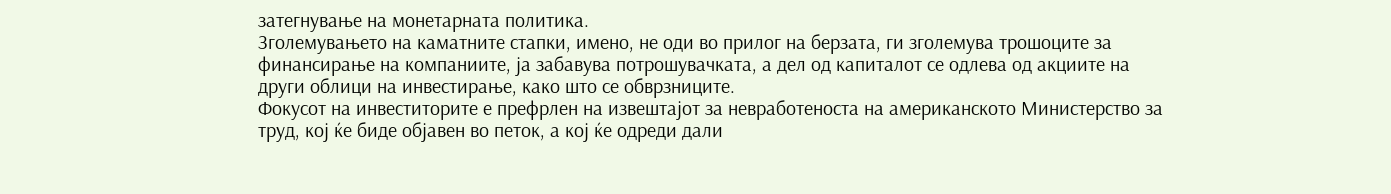затегнување на монетарната политика.
Зголемувањето на каматните стапки, имено, не оди во прилог на берзата, ги зголемува трошоците за финансирање на компаниите, ја забавува потрошувачката, а дел од капиталот се одлева од акциите на други облици на инвестирање, како што се обврзниците.
Фокусот на инвеститорите е префрлен на извештајот за невработеноста на американското Министерство за труд, кој ќе биде објавен во петок, а кој ќе одреди дали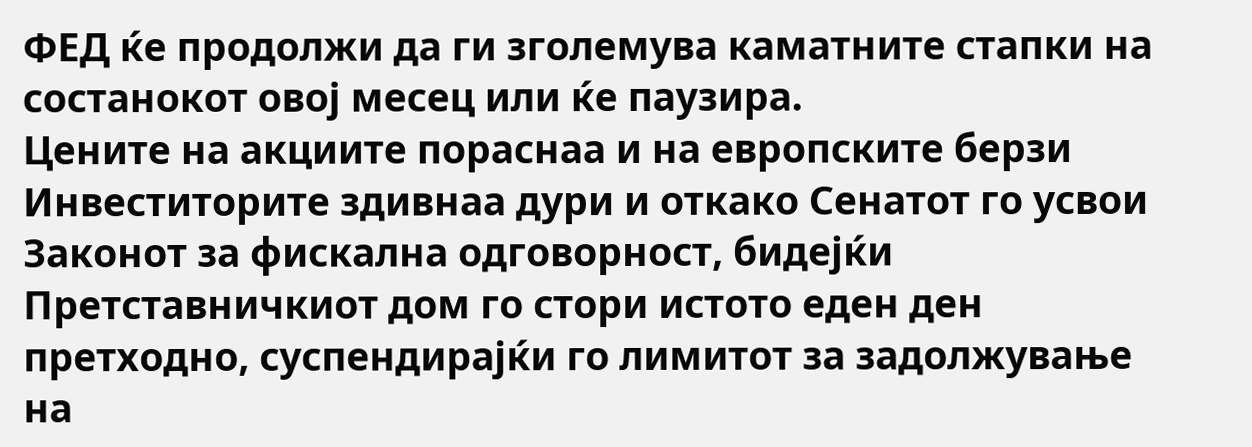ФЕД ќе продолжи да ги зголемува каматните стапки на состанокот овој месец или ќе паузира.
Цените на акциите пораснаа и на европските берзи
Инвеститорите здивнаа дури и откако Сенатот го усвои Законот за фискална одговорност, бидејќи Претставничкиот дом го стори истото еден ден претходно, суспендирајќи го лимитот за задолжување на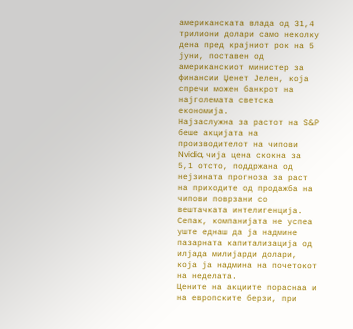американската влада од 31,4 трилиони долари само неколку дена пред крајниот рок на 5 јуни, поставен од американскиот министер за финансии Џенет Јелен, која спречи можен банкрот на најголемата светска економија.
Најзаслужна за растот на S&P беше акцијата на производителот на чипови Nvidia, чија цена скокна за 5,1 отсто, поддржана од нејзината прогноза за раст на приходите од продажба на чипови поврзани со вештачката интелигенција. Сепак, компанијата не успеа уште еднаш да ја надмине пазарната капитализација од илјада милијарди долари, која ја надмина на почетокот на неделата.
Цените на акциите пораснаа и на европските берзи, при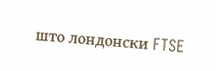што лондонски FTSE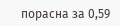порасна за 0,59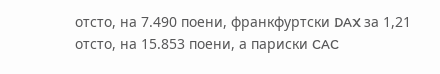отсто, на 7.490 поени, франкфуртски DAX за 1,21 отсто, на 15.853 поени, а париски CAC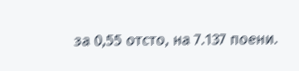за 0,55 отсто, на 7.137 поени.